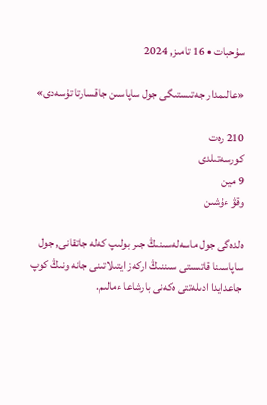سۇحبات • 16 تامىز, 2024

«عالىمدار جەتىستىگى جول ساپاسىن جاقسارتا تۇسەدى»

210 رەت
كورسەتىلدى
9 مين
وقۋ ءۇشىن

ەلدەگى جول ماسەلەسىنىڭ جىر بولىپ كەلە جاتقانى, جول ساپاسىنا قاتىستى سىننىڭ اركەز ايتىلاتىنى جانە ونىڭ كوپ جاعدايدا ادىلەتتى ەكەنى بارشاعا ءمالىم.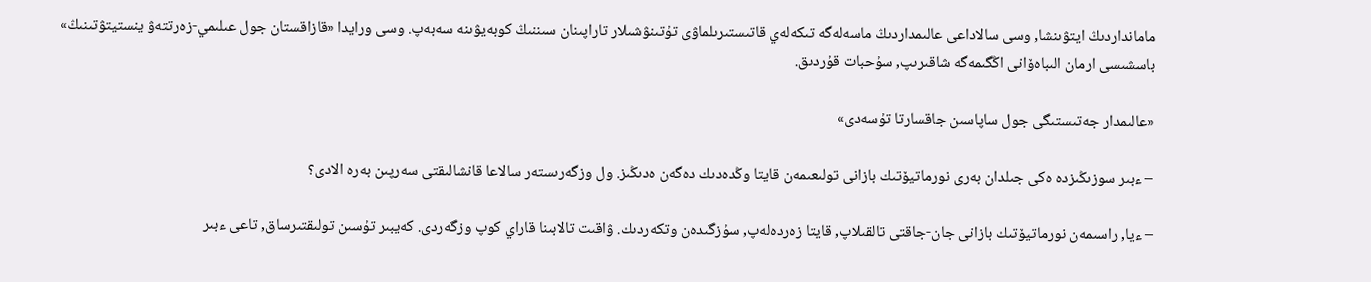مامانداردىڭ ايتۋىنشا, وسى سالاداعى عالىمداردىڭ ماسەلەگە تىكەلەي قاتىستىرىلماۋى تۇتىنۋشىلار تاراپىنان سىننىڭ كوبەيۋىنە سەبەپ. وسى ورايدا «قازاقستان جول عىلىمي-زەرتتەۋ ينستيتۋتىنىڭ» باسشىسى ارمان الىباەۆانى اڭگىمەگە شاقىرىپ, سۇحبات قۇردىق.

«عالىمدار جەتىستىگى جول ساپاسىن جاقسارتا تۇسەدى»

– ءبىر سوزىڭىزدە ەكى جىلدان بەرى نورماتيۆتىك بازانى تولىعىمەن قايتا وڭدەدىك دەگەن ەدىڭىز. ول وزگەرىستەر سالاعا قانشالىقتى سەرپىن بەرە الادى؟

– ءيا, راسىمەن نورماتيۆتىك بازانى جان-جاقتى تالقىلاپ, قايتا زەردەلەپ, سۇزگىدەن وتكەردىك. ۋاقىت تالابىنا قاراي كوپ وزگەردى. كەيبىر تۇسىن تولىقتىرساق, تاعى ءبىر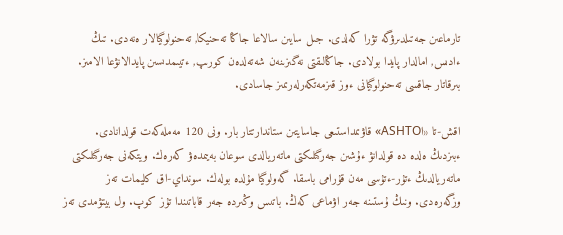تارماعىن جەتىلدىرۋگە تۋرا كەلدى. جىل سايىن سالاعا جاڭا تەحنيكا, تەحنولوگيالار ەنەدى. تىڭ ءادىس, امالدار پايدا بولادى. جاڭالىقتى نەگىزىنەن شەتەلدەن كورىپ, ءتيىمدىسىن پايدالانۋعا الامىز. بىرقاتار جاقسى تەحنولوگيانى ءوز قىزمەتكەرلەرىمىز جاسادى.

اقش-تا «اASHTO» قاۋىمداستىعى جاسايتىن ستاندارتتار بار. ونى 120 مەملەكەت قولدانادى. ءبىزدىڭ ەلدە دە قولدانۋ ءۇشىن جەرگىلىكتى ماتەريالدى سوعان بەيىمدەۋ كەرەك. ويتكەنى جەرگىلىكتى ماتەريالدىڭ ءتۇر-ءتۇسى مەن قۇرامى باسقا. گەولوگيا مۇلدە بولەك. سونداي-اق كليمات تەز وزگەرەدى. ونىڭ ۇستىنە جەر اۋماعى كەڭ. باتىس وڭىردە جەر قاباتىندا تۇز كوپ. ول بيتۋمدى تەز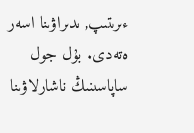ءىرىتىپ, ىدىراۋىنا اسەر ەتەدى. بۇل جول ساپاسىنىڭ ناشارلاۋىنا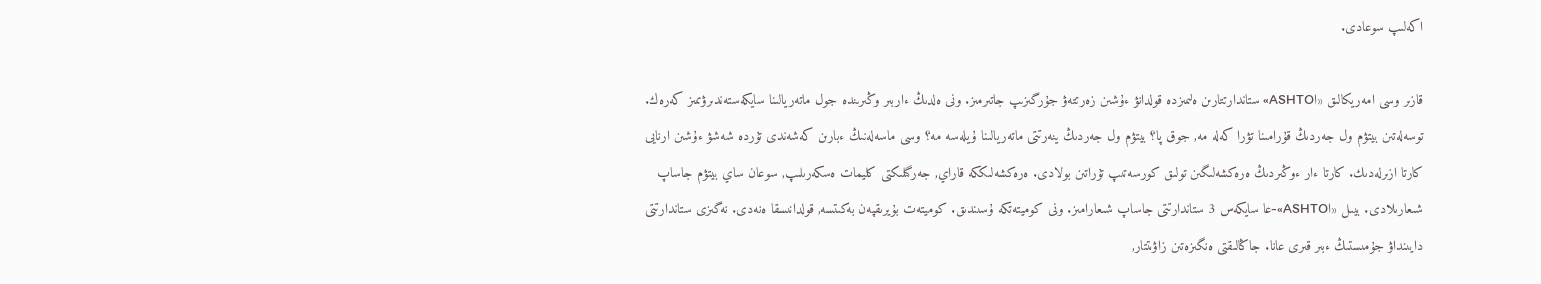اكەلىپ سوعادى.

قازىر وسى امەريكالىق «اASHTO» ستاندارتتارىن ەلىمىزدە قولدانۋ ءۇشىن زەرتتەۋ جۇرگىزىپ جاتىرمىز. ونى ەلدىڭ ءاربىر وڭىرىندە جول ماتەريالىنا سايكەستەندىرۋىمىز كەرەك. توسەلەتىن بيتۋم ول جەردىڭ قۇرامىنا تۋرا كەلە مە, جوق پا؟ بيتۋم ول جەردىڭ ينەرتتى ماتەريالىنا ۇيلەسە مە؟ وسى ماسەلەنىڭ ءبارىن كەشەندى تۇردە شەشۋ ءۇشىن ارنايى كارتا ازىرلەدىك. كارتا ءار ءوڭىردىڭ ەرەكشەلىگىن تولىق كورسەتىپ تۇراتىن بولادى. ەرەكشەلىككە قاراي, جەرگىلىكتى كليمات ەسكەرىلىپ, سوعان ساي بيتۋم جاساپ شىعارىلادى. بيىل «اASHTO»-عا سايكەس 3 ستاندارتتى جاساپ شىعارامىز. ونى كوميتەتكە ۇسىندىق. كوميتەت بۇيرىقپەن بەكىتسە, قولدانىسقا ەنەدى. نەگىزى ستاندارتتى دايىنداۋ جۇمىستىڭ ءبىر قىرى عانا. جاڭالىقتى ەنگىزەتىن زاۋىتتار,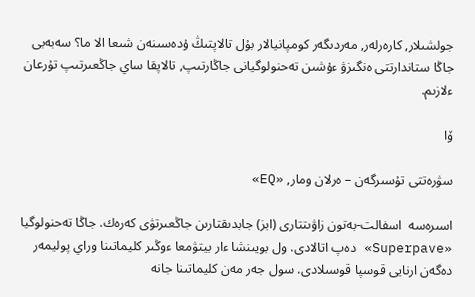جولشىلار, كارەرلەر, مەردىگەر كومپانيالار بۇل تالاپتىڭ ۇدەسىنەن شىعا الا ما؟ سەبەبى جاڭا ستاندارتتى ەنگىزۋ ءۇشىن تەحنولوگيانى جاڭارتىپ, تالاپقا ساي جاڭعىرتىپ تۇرعان ءلازىم.

ۆا

سۋرەتتى تۇسىرگەن – ەرلان ومار, «EQ»

اسىرەسە  اسفالت-بەتون زاۋىتتارى (ابز) جابدىقتارىن جاڭعىرتۋى كەرەك. جاڭا تەحنولوگيا «Superpave» دەپ اتالادى. ول بويىنشا ءار بيتۋمعا ءوڭىر كليماتىنا وراي پوليمەر دەگەن ارنايى قوسپا قوسىلادى. سول جەر مەن كليماتىنا جانە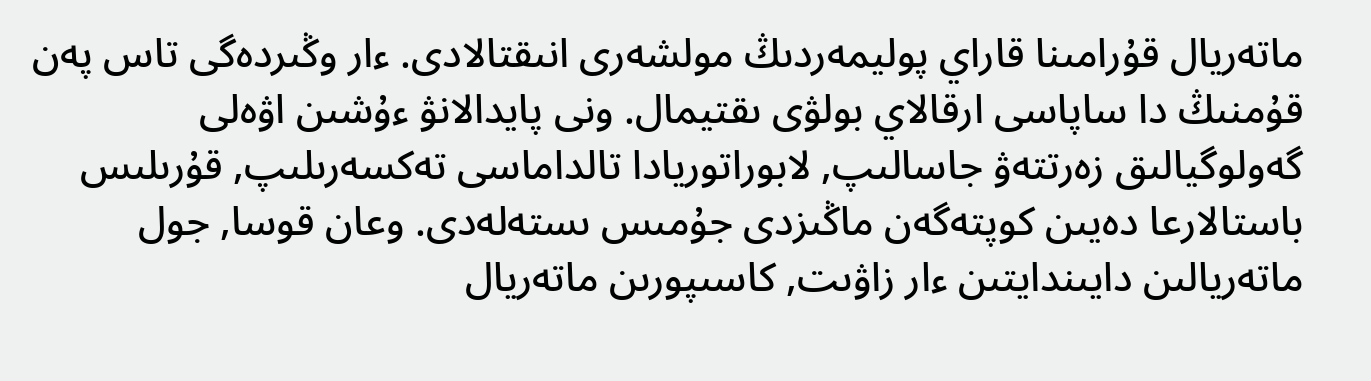ماتەريال قۇرامىنا قاراي پوليمەردىڭ مولشەرى انىقتالادى. ءار وڭىردەگى تاس پەن قۇمنىڭ دا ساپاسى ارقالاي بولۋى ىقتيمال. ونى پايدالانۋ ءۇشىن اۋەلى گەولوگيالىق زەرتتەۋ جاسالىپ, لابوراتوريادا تالداماسى تەكسەرىلىپ, قۇرىلىس باستالارعا دەيىن كوپتەگەن ماڭىزدى جۇمىس ىستەلەدى. وعان قوسا, جول ماتەريالىن دايىندايتىن ءار زاۋىت, كاسىپورىن ماتەريال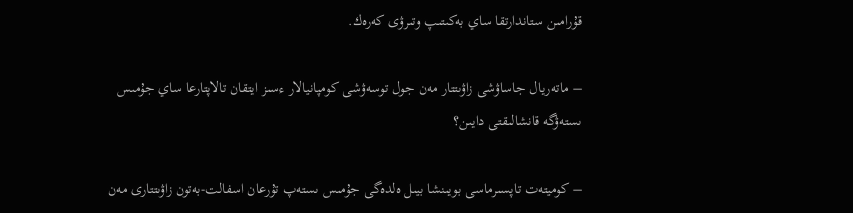قۇرامىن ستاندارتقا ساي بەكىتىپ وتىرۋى كەرەك.

– ماتەريال جاساۋشى زاۋىتتار مەن جول توسەۋشى كومپانيالار ءسىز ايتقان تالاپتارعا ساي جۇمىس ىستەۋگە قانشالىقتى دايىن؟

– كوميتەت تاپسىرماسى بويىنشا بيىل ەلدەگى جۇمىس ىستەپ تۇرعان اسفالت-بەتون زاۋىتتارى مەن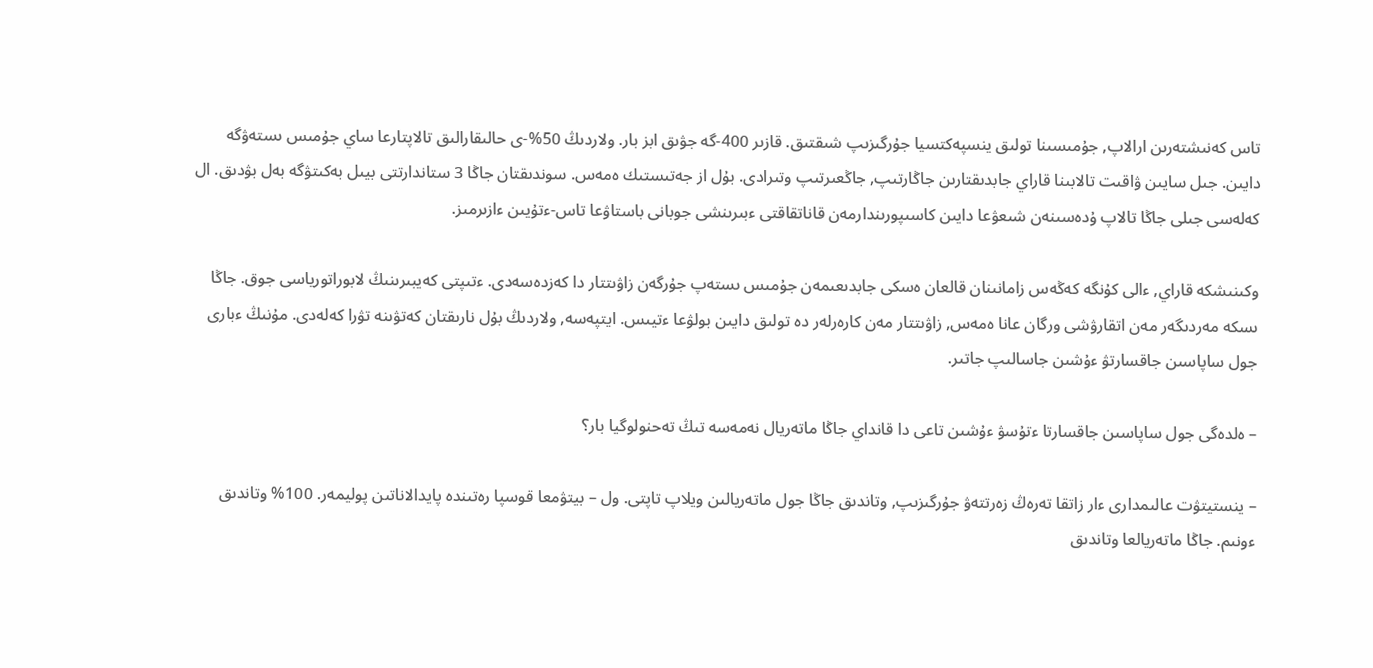تاس كەنىشتەرىن ارالاپ, جۇمىسىنا تولىق ينسپەكتسيا جۇرگىزىپ شىقتىق. قازىر 400-گە جۋىق ابز بار. ولاردىڭ 50%-ى حالىقارالىق تالاپتارعا ساي جۇمىس ىستەۋگە دايىن. جىل سايىن ۋاقىت تالابىنا قاراي جابدىقتارىن جاڭارتىپ, جاڭعىرتىپ وتىرادى. بۇل از جەتىستىك ەمەس. سوندىقتان جاڭا 3 ستاندارتتى بيىل بەكىتۋگە بەل بۋدىق. ال كەلەسى جىلى جاڭا تالاپ ۇدەسىنەن شىعۋعا دايىن كاسىپورىندارمەن قاناتقاقتى ءبىرىنشى جوبانى باستاۋعا تاس-ءتۇيىن ءازىرمىز.

وكىنىشكە قاراي, ءالى كۇنگە كەڭەس زامانىنان قالعان ەسكى جابدىعىمەن جۇمىس ىستەپ جۇرگەن زاۋىتتار دا كەزدەسەدى. ءتىپتى كەيبىرىنىڭ لابوراتورياسى جوق. جاڭا ىسكە مەردىگەر مەن اتقارۋشى ورگان عانا ەمەس, زاۋىتتار مەن كارەرلەر دە تولىق دايىن بولۋعا ءتيىس. ايتپەسە, ولاردىڭ بۇل نارىقتان كەتۋىنە تۋرا كەلەدى. مۇنىڭ ءبارى جول ساپاسىن جاقسارتۋ ءۇشىن جاسالىپ جاتىر.

– ەلدەگى جول ساپاسىن جاقسارتا ءتۇسۋ ءۇشىن تاعى دا قانداي جاڭا ماتەريال نەمەسە تىڭ تەحنولوگيا بار؟

– ينستيتۋت عالىمدارى ءار زاتقا تەرەڭ زەرتتەۋ جۇرگىزىپ, وتاندىق جاڭا جول ماتەريالىن ويلاپ تاپتى. ول – بيتۋمعا قوسپا رەتىندە پايدالاناتىن پوليمەر. 100% وتاندىق ءونىم. جاڭا ماتەريالعا وتاندىق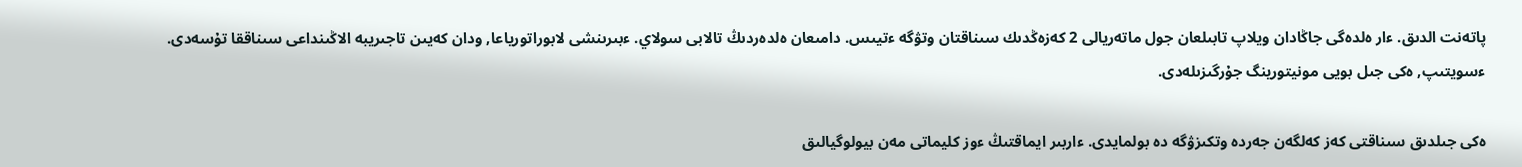پاتەنت الدىق. ءار ەلدەگى جاڭادان ويلاپ تابىلعان جول ماتەريالى 2 كەزەڭدىك سىناقتان وتۋگە ءتيىس. دامىعان ەلدەردىڭ تالابى سولاي. ءبىرىنشى لابوراتورياعا, ودان كەيىن تاجىريبە الاڭىنداعى سىناققا تۇسەدى. ءسويتىپ, ەكى جىل بويى مونيتورينگ جۇرگىزىلەدى.

ەكى جىلدىق سىناقتى كەز كەلگەن جەردە وتكىزۋگە دە بولمايدى. ءاربىر ايماقتىڭ ءوز كليماتى مەن بيولوگيالىق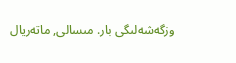وزگەشەلىگى بار. مىسالى, ماتەريال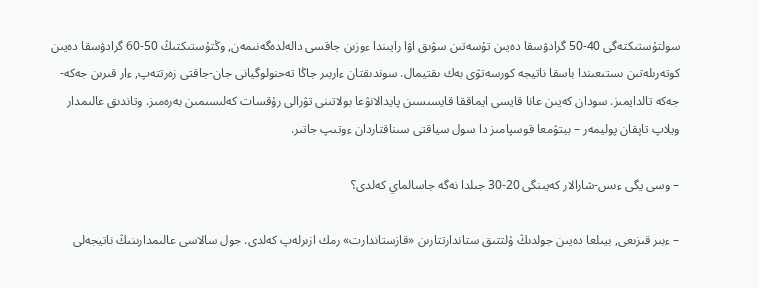سولتۇستىكتەگى 40-50 گرادۋسقا دەيىن تۇسەتىن سۋىق اۋا رايىندا ءوزىن جاقسى دالەلدەگەنىمەن, وڭتۇستىكتىڭ 50-60 گرادۋسقا دەيىن كوتەرىلەتىن ىستىعىندا باسقا ناتيجە كورسەتۋى بەك ىقتيمال. سوندىقتان ءاربىر جاڭا تەحنولوگيانى جان-جاقتى زەرتتەپ, ءار قىرىن جەكە-جەكە تالدايمىز. سودان كەيىن عانا قايسى ايماققا قايسىسىن پايدالانۋعا بولاتىنى تۋرالى رۇقسات كەلىسىمىن بەرەمىز. وتاندىق عالىمدار ويلاپ تاپقان پوليمەر – بيتۋمعا قوسپامىز دا سول سياقتى سىناقتاردان ءوتىپ جاتىر.

– وسى يگى ءىس-شارالار كەيىنگى 20-30 جىلدا نەگە جاسالماي كەلدى؟

– ءبىر قىزىعى, بيىلعا دەيىن جولدىڭ ۇلتتىق ستاندارتتارىن «قازستاندارت» رمك ازىرلەپ كەلدى. جول سالاسى عالىمدارىنىڭ ناتيجەلى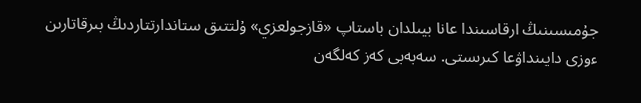جۇمىسىنىڭ ارقاسىندا عانا بيىلدان باستاپ «قازجولعزي» ۇلتتىق ستاندارتتاردىڭ بىرقاتارىن ءوزى دايىنداۋعا كىرىستى. سەبەبى كەز كەلگەن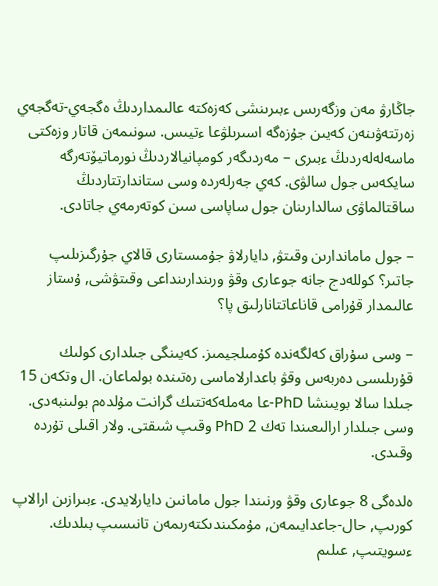جاڭارۋ مەن وزگەرىس ءبىرىنشى كەزەكتە عالىمداردىڭ ەگجەي-تەگجەي زەرتتەۋىنەن كەيىن جۇزەگە اسىرىلۋعا ءتيىس. سونىمەن قاتار وزەكتى ماسەلەلەردىڭ ءبىرى – مەردىگەر كومپانيالاردىڭ نورماتيۆتەرگە سايكەس جول سالۋى. كەي جەرلەردە وسى ستاندارتتاردىڭ ساقتالماۋى سالدارىنان جول ساپاسى سىن كوتەرمەي جاتادى.

– جول ماماندارىن وقىتۋ, دايارلاۋ جۇمىستارى قالاي جۇرگىزىلىپ جاتىر؟ كوللەدج جانە جوعارى وقۋ ورىندارىنداعى وقىتۋشى, ۇستاز عالىمدار قۇرامى قاناعاتتانارلىق پا؟

– وسى سۇراق كەلگەندە كۇمىلجيمىز. كەيىنگى جىلدارى كولىك قۇرىلىسى دەربەس وقۋ باعدارلاماسى رەتىندە بولماعان. ال وتكەن 15 جىلدا سالا بويىنشا PhD-عا مەملەكەتتىك گرانت مۇلدەم بولىنبەدى. وسى جىلدار ارالىعىندا تەك 2 PhD وقىپ شىقتى. ولار اقىلى تۇردە وقىدى.

ەلدەگى 8 جوعارى وقۋ ورنىندا جول مامانىن دايارلايدى. ءبىرازىن ارالاپ كورىپ, حال-جاعدايىمەن, مۇمكىندىكتەرىمەن تانىسىپ بىلدىك. ءسويتىپ, عىلىم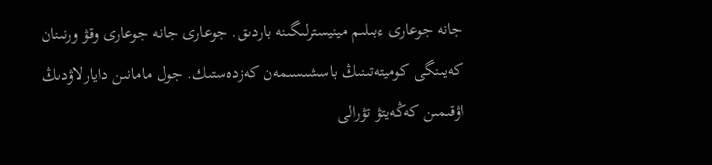جانە جوعارى ءبىلىم مينيسترلىگىنە باردىق. جوعارى جانە جوعارى وقۋ ورنىنان كەيىنگى كوميتەتىنىڭ باسشىسىمەن كەزدەستىك. جول مامانىن دايارلاۋدىڭ اۋقىمىن كەڭەيتۋ تۋرالى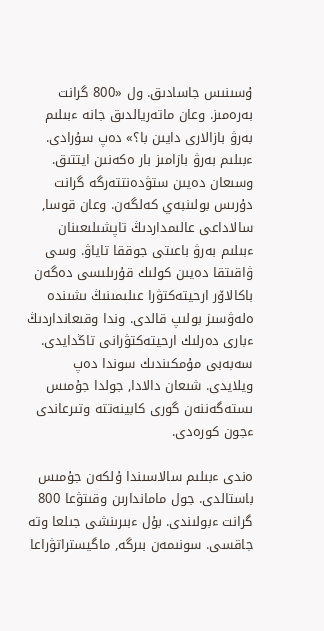ۇسىنىس جاسادىق. ول «800 گرانت بەرەمىز. وعان ماتەريالدىق جانە ءبىلىم بەرۋ بازالارى دايىن با؟» دەپ سۇرادى. ءبىلىم بەرۋ بازامىز بار ەكەنىن ايتتىق. وسىعان دەيىن ستۋدەنتتەرگە گرانت دۇرىس بولىنبەي كەلگەن. وعان قوسا, سالاداعى عالىمداردىڭ تاپشىلىعىنان ءبىلىم بەرۋ باعىتى جوققا تاياۋ. وسى ۋاقىتقا دەيىن كولىك قۇرىلىسى دەگەن باكالاۆر ارحيتەكتۋرا عىلىمىنىڭ ىشىندە ەلەۋسىز بولىپ قالدى. وندا وقىعانداردىڭ ءبارى دەرلىك ارحيتەكتۋرانى تاڭدايدى. سەبەبى مۇمكىندىك سوندا دەپ ويلايدى. شىعان دالادا, جولدا جۇمىس ىستەگەننەن گورى كابينەتتە وتىرعاندى ءجون كورەدى.

ەندى ءبىلىم سالاسىندا ۇلكەن جۇمىس باستالدى. جول ماماندارىن وقىتۋعا 800 گرانت ءبولىندى. بۇل ءبىرىنشى جىلعا وتە جاقسى. سونىمەن بىرگە, ماگيستراتۋراعا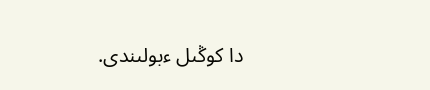دا كوڭىل ءبولىندى.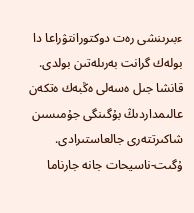ءبىرىنشى رەت دوكتورانتۋراعا دا بولەك گرانت بەرىلەتىن بولدى. قانشا جىل ەسەلى ەڭبەك ەتكەن عالىمداردىڭ بۇگىنگى جۇمىسىن شاكىرتتەرى جالعاستىرادى. ۇگىت-ناسيحات جانە جارناما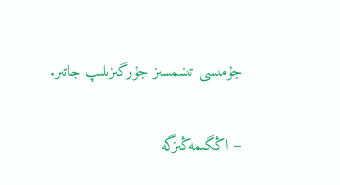جۇمىسى تىنىمسىز جۇرگىزىلىپ جاتىر.

– اڭگىمەڭىزگە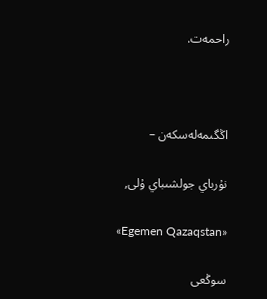راحمەت.



اڭگىمەلەسكەن –

نۇرباي جولشىباي ۇلى,

«Egemen Qazaqstan»

سوڭعى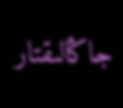جاڭالىقتار